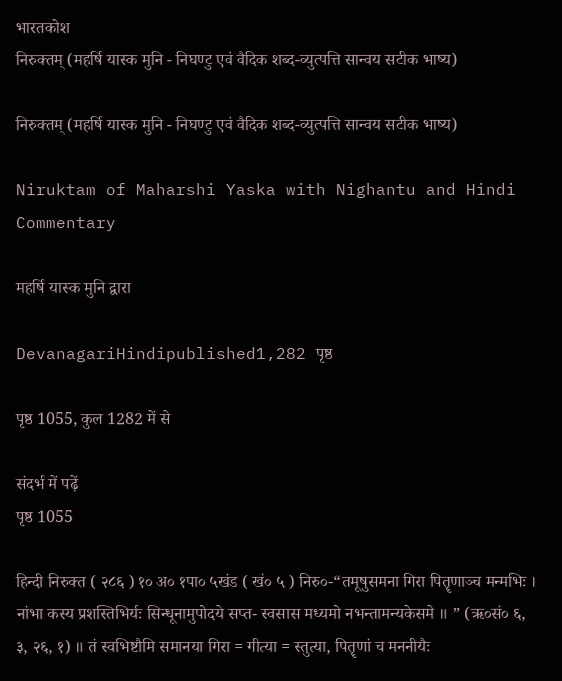भारतकोश
निरुक्तम् (महर्षि यास्क मुनि - निघण्टु एवं वैदिक शब्द-व्युत्पत्ति सान्वय सटीक भाष्य)

निरुक्तम् (महर्षि यास्क मुनि - निघण्टु एवं वैदिक शब्द-व्युत्पत्ति सान्वय सटीक भाष्य)

Niruktam of Maharshi Yaska with Nighantu and Hindi Commentary

महर्षि यास्क मुनि द्वारा

DevanagariHindipublished1,282 पृष्ठ

पृष्ठ 1055, कुल 1282 में से

संदर्भ में पढ़ें
पृष्ठ 1055

हिन्दी निरुक्त ( २८६ ) १० अ० १पा० ५खंड ( खं० ५ ) निरु०-“तमूषुसमना गिरा पितॄणाञ्च मन्मभिः । नांभा कस्य प्रशस्तिभिर्यः सिन्धूनामुपोदये सप्त- स्वसास मध्यमो नभन्तामन्यकेसमे ॥ ” (ऋ०सं० ६, ३, २६, १) ॥ तं स्वभिष्टौमि समानया गिरा = गीत्या = स्तुत्या, पितॄणां च मननीयैः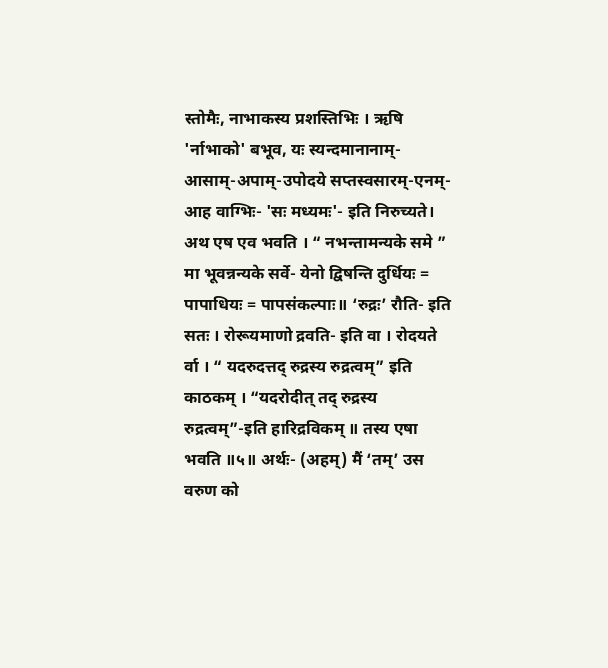स्तोमैः, नाभाकस्य प्रशस्तिभिः । ऋषि 'र्नाभाको' बभूव, यः स्यन्दमानानाम्- आसाम्-अपाम्-उपोदये सप्तस्वसारम्-एनम्-आह वाग्भिः- 'सः मध्यमः'- इति निरुच्यते। अथ एष एव भवति । “ नभन्तामन्यके समे ” मा भूवन्नन्यके सर्वे- येनो द्विषन्ति दुर्धियः = पापाधियः = पापसंकल्पाः॥ ‘रुद्रः’ रौति- इति सतः । रोरूयमाणो द्रवति- इति वा । रोदयते र्वा । “ यदरुदत्तद् रुद्रस्य रुद्रत्वम्” इति काठकम् । “यदरोदीत् तद् रुद्रस्य रुद्रत्वम्”-इति हारिद्रविकम् ॥ तस्य एषा भवति ॥५॥ अर्थः- (अहम्) मैं ‘तम्’ उस वरुण को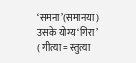‘समना’(समानया) उसके योग्य ‘गिरा’ ( गीत्या = स्तुत्या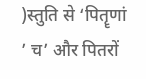)स्तुति से ‘पितॄणां ’ च’ और पितरों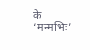के ‘मन्मभिः’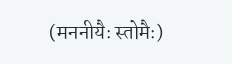(मननीयैः स्तोमैः)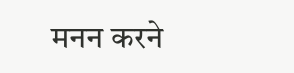मनन करने